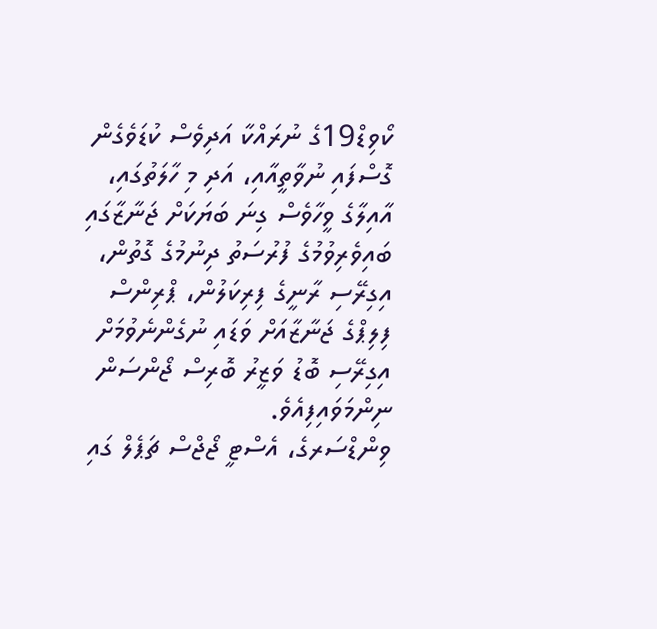ކޯވިޑް19ގެ ނުރައްކާ އަދިވެސް ކުޑަވެގެން ގޮސްފައި ނުވާތީއާއި، އަދި މި ހާލަތުގައި، އާއިލާގެ ވީހާވެސް ގިނަ ބަޔަކަށް ޖަނާޒާގައި ބައިވެރިވުމުގެ ފުރުސަތު ދިނުމުގެ ގޮތުން، އިގިރޭސި ރާނީގެ ފިރިކަލުން، ޕްރިންސް ފިލިޕްގެ ޖަނާޒާއަށް ވަޑައި ނުގެންނެވުމަށް އިގިރޭސި ބޮޑު ވަޒީރު ބޮރިސް ޖޯންސަން ނިންމަވައިފިއެވެ.
ވިންޑްސަރގެ، އެސްޓީ ޖޯޖްސް ޗަޕެލް ގައި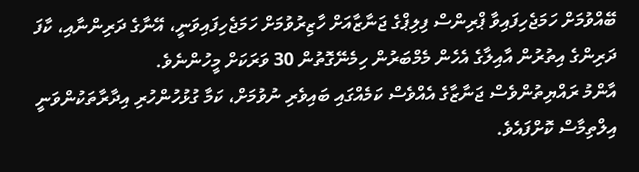ބޭއްވުމަށް ހަމަޖެހިފައިވާ ޕްރިންސް ފިލިޕްގެ ޖަނާޒާއަށް ހާޒިރުވުމަށް ހަމަޖެހިފައިވަނީ، އޭނާގެ ދަރިންނާއި، ކާފަ ދަރިންގެ އިތުރުން އާއިލާގެ އެހެން މެމްބަރުން ހިމެނޭގޮތުން 30 ވަރަކަށް މީހުންނެވެ.
އާންމު ރައްޔިތުންވެސް ޖަނާޒާގެ އެއްވެސް ކަމެއްގައި ބައިވެރި ނުވުމަށް، ކަމާ ގުޅުހުންހުރި އިދާރާތަކުންވަނީ އިލްތިމާސް ކޮށްފައެވެ.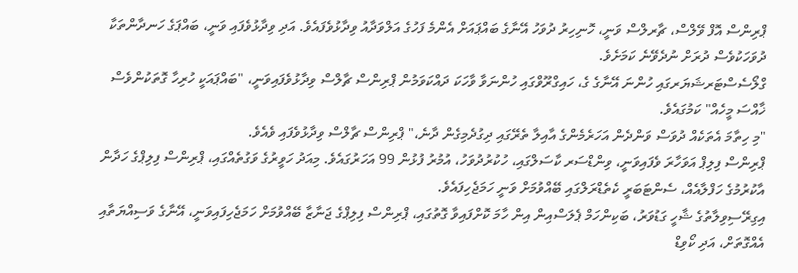ޕްރިންސް އޮފް ވޭލްސް، ޗާރލްސް ވަނީ، ހޮނިހިރު ދުވަހު އޭނާގެ ބައްޕައަށް އެންމެ ފަހުގެ އަލްވަދާއު ވިދާޅުވެފައެވެ. އަދި ވިދާޅުވެފައި ވަނީ، ބައްޕަގެ ހަނދާންތަކާ ދުވަހަކުވެސް ދުރަށް ނުދެވޭނެ ކަމަށެވެ.
ގްލޯސެސްޓަރޝަޔަރގައި ހުންނަ އޭނާގެ ގެ، ހައިގްރޫވްގައި ހުންނަވާ ވާހަކަ ދައްކަވަމުން ޕްރިންސް ޗާލްސް ވިދާޅުވެފައިވަނީ، "ބައްޕައަކީ ހުރިހާ ގޮތަކުންވެސް ޚާއްސަ މީހެއް" ކަމުގައެވެ.
"މި ހިތާމަ އެތަކެއް ދުވަސް ވަންދެން އަހަރެމެންގެ އާއިލާ ތެރޭގައި ދިގުދެމިގެން ދާނެ،" ޕްރިންސް ޗާލްސް ވިދާޅުވެފައި ވެއެވެ.
ޕްރިންސް ފިލިޕް އަވަހާރަ ވެފައިވަނީ، ވިންޑްސަރ ކާސަލްގައި، ހުކުރުދުވަހު، އުމުރު ފުޅުން 99 އަހަރުގައެވެ. މިއަދު ހަވީރުގެ ވަގުތެއްގައި، ޕްރިންސް ފިލިޕްގެ ހަދާން އާކުރުމުގެ ހަފްލާއެއް، ސެންޓަބަރީ ކެތެޑްރަލްގައި ބޭއްވުމަށް ވަނީ ހަމަޖެހިފައެވެ.
އިގިރޭސިވިލާތުގެ ޝާހީ ގަޑުވަރު، ބަކިންހަމް ޕެލަސްއިން އިން ހާމަ ކޮށްފައިވާ ގޮތުގައި، ޕްރިންސް ފިލިޕްގެ ޖަނާޒާ ބޭއްވުމަށް ހަމަޖެހިފައިވަނީ، އޭނާގެ ވަސިއްޔަތާއި އެއްގޮތަށް، އަދި ކޯވިޑް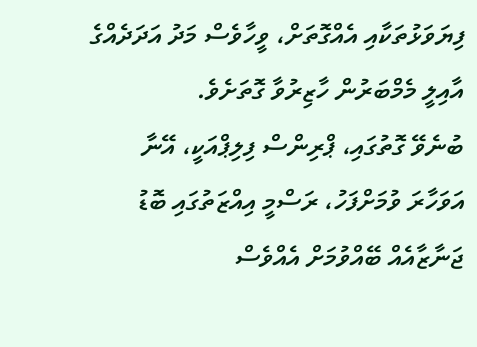ފިޔަވަޅުތަކާއި އެއްގޮތަށް، ވީހާވެސް މަދު އަދަދެއްގެ އާއިލީ މެމްބަރުން ހާޒިރުވާ ގޮތަށެވެ.
ބުނެވޭ ގޮތުގައި، ޕްރިންސް ފިލިޕްއަކީ، އޭނާ އަވަހާރަ ވުމަށްފަހު، ރަސްމީ އިއްޒަތުގައި ބޮޑު ޖަނާޒާއެއް ބޭއްވުމަށް އެއްވެސް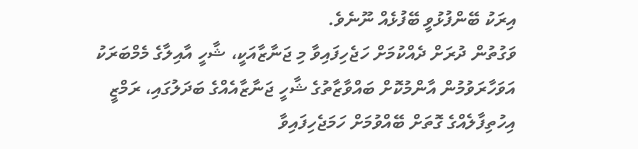އިރަކު ބޭންފުޅުވީ ބޭފުޅެއް ނޫނެވެ.
ވަގުތުން ދުރަށް ދެއްކުމަށް ހަޖެހިފައިވާ މި ޖަނާޒާއަކީ، ޝާހީ އާއިލާގެ މެމްބަރަކު އަވަހާރަވުމުން އާންމުކޮށް ބައްވާޒާތުގެ ޝާހީ ޖަނާޒާއެއްގެ ބަދަލުގައި، ރަމްޒީ އިހުތިފާލެއްގެ ގޮތަށް ބޭއްވުމަށް ހަމަޖެހިފައިވާ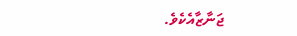ޖަނާޒާއެކެވެ.